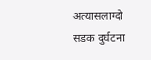अत्यासलाग्दो सडक दुर्घटना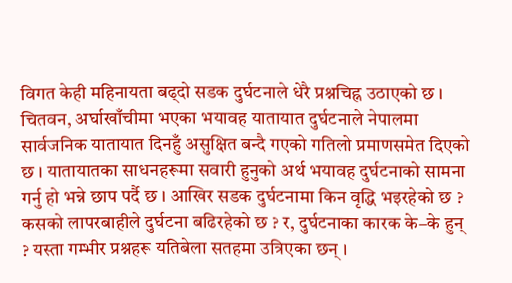विगत केही महिनायता बढ्दो सडक दुर्घटनाले धेरै प्रश्नचिह्न उठाएको छ । चितवन, अर्घाखाँचीमा भएका भयावह यातायात दुर्घटनाले नेपालमा सार्वजनिक यातायात दिनहुँ असुक्षित बन्दै गएको गतिलो प्रमाणसमेत दिएको छ । यातायातका साधनहरूमा सवारी हुनुको अर्थ भयावह दुर्घटनाको सामना गर्नु हो भन्ने छाप पर्दै छ । आखिर सडक दुर्घटनामा किन वृद्धि भइरहेको छ ? कसको लापरबाहीले दुर्घटना बढिरहेको छ ? र, दुर्घटनाका कारक के–के हुन् ? यस्ता गम्भीर प्रश्नहरू यतिबेला सतहमा उत्रिएका छन् ।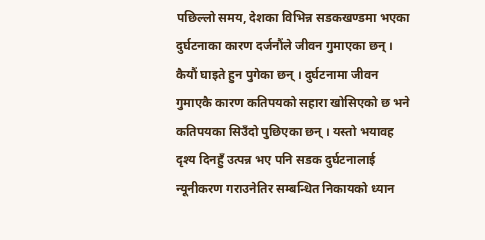पछिल्लो समय, देशका विभिन्न सडकखण्डमा भएका दुर्घटनाका कारण दर्जनौंले जीवन गुमाएका छन् । कैयौं घाइते हुन पुगेका छन् । दुर्घटनामा जीवन गुमाएकै कारण कतिपयको सहारा खोसिएको छ भने कतिपयका सिउँदो पुछिएका छन् । यस्तो भयावह दृश्य दिनहुँ उत्पन्न भए पनि सडक दुर्घटनालाई न्यूनीकरण गराउनेतिर सम्बन्धित निकायको ध्यान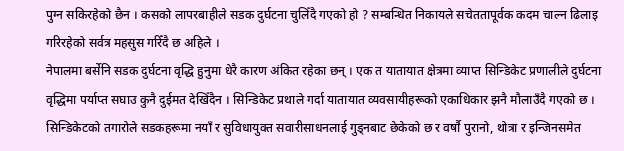पुग्न सकिरहेको छैन । कसको लापरबाहीले सडक दुर्घटना चुलिँदै गएको हो ? सम्बन्धित निकायले सचेततापूर्वक कदम चाल्न ढिलाइ गरिरहेको सर्वत्र महसुस गरिँदै छ अहिले ।
नेपालमा बर्सेनि सडक दुर्घटना वृद्धि हुनुमा धेरै कारण अंकित रहेका छन् । एक त यातायात क्षेत्रमा व्याप्त सिन्डिकेट प्रणालीले दुर्घटना वृद्धिमा पर्याप्त सघाउ कुनै दुईमत देखिँदैन । सिन्डिकेट प्रथाले गर्दा यातायात व्यवसायीहरूको एकाधिकार झनै मौलाउँदै गएको छ । सिन्डिकेटको तगारोले सडकहरूमा नयाँ र सुविधायुक्त सवारीसाधनलाई गुड्नबाट छेकेको छ र वर्षौ पुरानो, थोत्रा र इन्जिनसमेत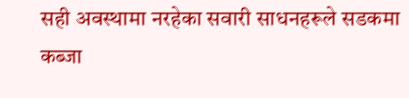सही अवस्थामा नरहेका सवारी साधनहरूले सडकमा कब्जा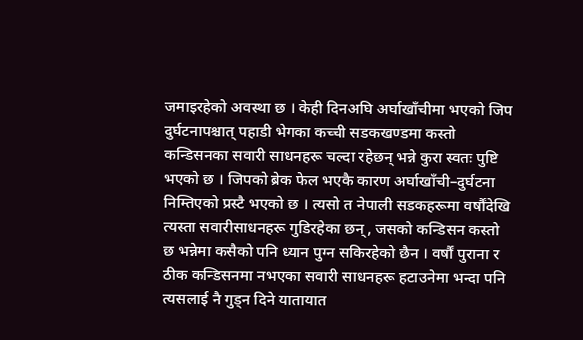जमाइरहेको अवस्था छ । केही दिनअघि अर्घाखाँचीमा भएको जिप दुर्घटनापश्चात् पहाडी भेगका कच्ची सडकखण्डमा कस्तो कन्डिसनका सवारी साधनहरू चल्दा रहेछन् भन्ने कुरा स्वतः पुष्टि भएको छ । जिपको ब्रेक फेल भएकै कारण अर्घाखाँची–दुर्घटना निम्तिएको प्रस्टै भएको छ । त्यसो त नेपाली सडकहरूमा वर्षौंदेखि त्यस्ता सवारीसाधनहरू गुडिरहेका छन्, जसको कन्डिसन कस्तो छ भन्नेमा कसैको पनि ध्यान पुग्न सकिरहेको छैन । वर्षौं पुराना र ठीक कन्डिसनमा नभएका सवारी साधनहरू हटाउनेमा भन्दा पनि त्यसलाई नै गुड्न दिने यातायात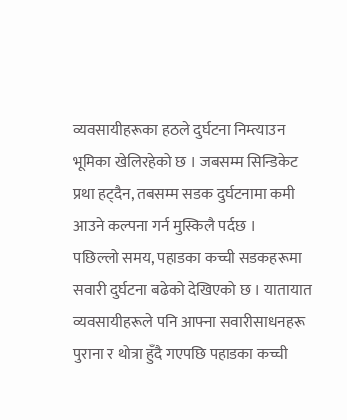व्यवसायीहरूका हठले दुर्घटना निम्त्याउन भूमिका खेलिरहेको छ । जबसम्म सिन्डिकेट प्रथा हट्दैन, तबसम्म सडक दुर्घटनामा कमी आउने कल्पना गर्न मुस्किलै पर्दछ ।
पछिल्लो समय, पहाडका कच्ची सडकहरूमा सवारी दुर्घटना बढेको देखिएको छ । यातायात व्यवसायीहरूले पनि आफ्ना सवारीसाधनहरू पुराना र थोत्रा हुँदै गएपछि पहाडका कच्ची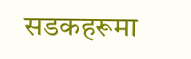सडकहरूमा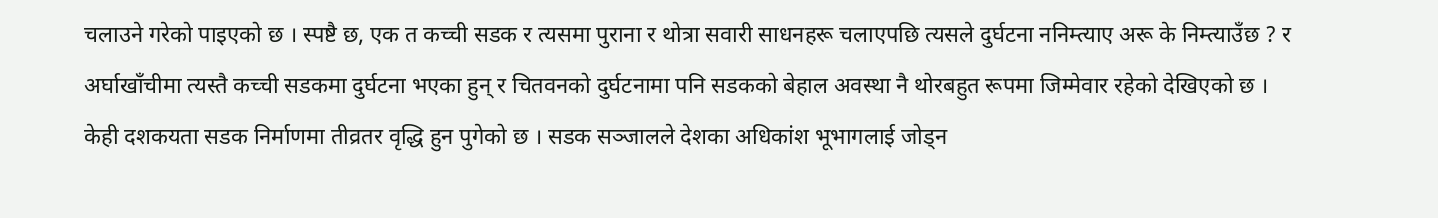चलाउने गरेको पाइएको छ । स्पष्टै छ, एक त कच्ची सडक र त्यसमा पुराना र थोत्रा सवारी साधनहरू चलाएपछि त्यसले दुर्घटना ननिम्त्याए अरू के निम्त्याउँछ ? र अर्घाखाँचीमा त्यस्तै कच्ची सडकमा दुर्घटना भएका हुन् र चितवनको दुर्घटनामा पनि सडकको बेहाल अवस्था नै थोरबहुत रूपमा जिम्मेवार रहेको देखिएको छ ।
केही दशकयता सडक निर्माणमा तीव्रतर वृद्धि हुन पुगेको छ । सडक सञ्जालले देशका अधिकांश भूभागलाई जोड्न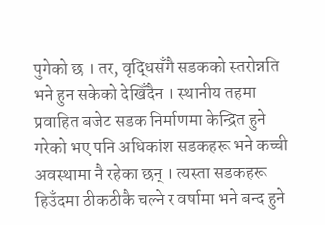पुगेको छ । तर, वृद्धिसँगै सडकको स्तरोन्नति भने हुन सकेको देखिँदैन । स्थानीय तहमा प्रवाहित बजेट सडक निर्माणमा केन्द्रित हुने गरेको भए पनि अधिकांश सडकहरू भने कच्ची अवस्थामा नै रहेका छन् । त्यस्ता सडकहरू हिउँदमा ठीकठीकै चल्ने र वर्षामा भने बन्द हुने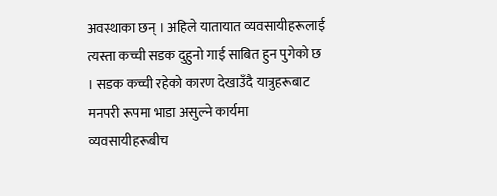अवस्थाका छन् । अहिले यातायात व्यवसायीहरूलाई त्यस्ता कच्ची सडक दुहुनो गाई साबित हुन पुगेको छ । सडक कच्ची रहेको कारण देखाउँदै यात्रुहरूबाट मनपरी रूपमा भाडा असुल्ने कार्यमा व्यवसायीहरूबीच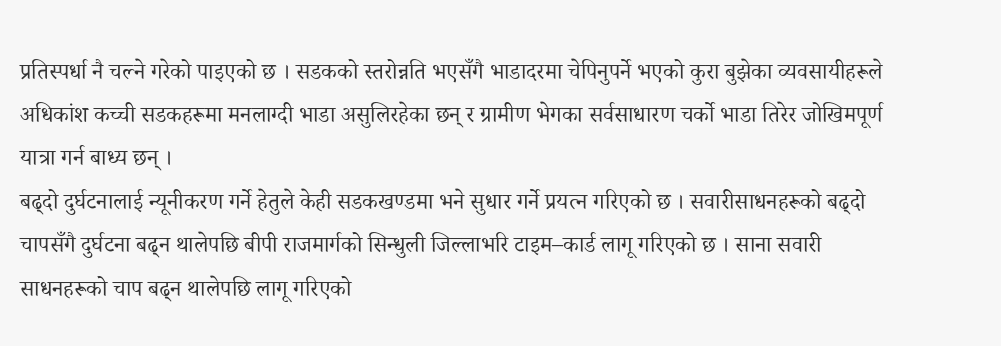प्रतिस्पर्धा नै चल्ने गरेको पाइएको छ । सडकको स्तरोन्नति भएसँगै भाडादरमा चेपिनुपर्ने भएको कुरा बुझेका व्यवसायीहरूले अधिकांश कच्ची सडकहरूमा मनलाग्दी भाडा असुलिरहेका छन् र ग्रामीण भेगका सर्वसाधारण चर्को भाडा तिरेर जोखिमपूर्ण यात्रा गर्न बाध्य छन् ।
बढ्दो दुर्घटनालाई न्यूनीकरण गर्ने हेतुले केही सडकखण्डमा भने सुधार गर्ने प्रयत्न गरिएको छ । सवारीसाधनहरूको बढ्दो चापसँगै दुर्घटना बढ्न थालेपछि बीपी राजमार्गको सिन्धुली जिल्लाभरि टाइम–कार्ड लागू गरिएको छ । साना सवारी साधनहरूको चाप बढ्न थालेपछि लागू गरिएको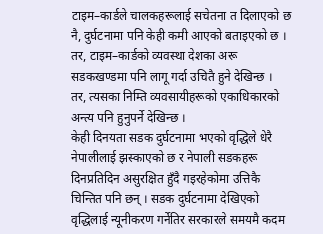टाइम–कार्डले चालकहरूलाई सचेतना त दिलाएको छ नै, दुर्घटनामा पनि केही कमी आएको बताइएको छ । तर, टाइम–कार्डको व्यवस्था देशका अरू सडकखण्डमा पनि लागू गर्दा उचितै हुने देखिन्छ । तर, त्यसका निम्ति व्यवसायीहरूको एकाधिकारको अन्त्य पनि हुनुपर्ने देखिन्छ ।
केही दिनयता सडक दुर्घटनामा भएको वृद्धिले धेरै नेपालीलाई झस्काएको छ र नेपाली सडकहरू दिनप्रतिदिन असुरक्षित हुँदै गइरहेकोमा उत्तिकै चिन्तित पनि छन् । सडक दुर्घटनामा देखिएको वृद्धिलाई न्यूनीकरण गर्नेतिर सरकारले समयमै कदम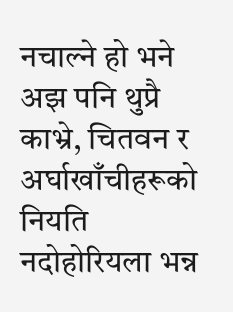नचाल्ने हो भने अझ पनि थुप्रै काभ्रे, चितवन र अर्घाखाँचीहरूको नियति नदोहोरियला भन्न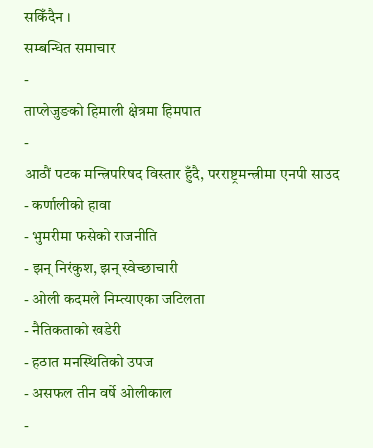सकिँदैन ।
सम्बन्धित समाचार
-
ताप्लेजुङको हिमाली क्षेत्रमा हिमपात
-
आठौं पटक मन्त्रिपरिषद विस्तार हुँदै, परराष्ट्रमन्त्रीमा एनपी साउद
- कर्णालीको हावा
- भुमरीमा फसेको राजनीति
- झन् निरंकुश, झन् स्वेच्छाचारी
- ओली कदमले निम्त्याएका जटिलता
- नैतिकताको खडेरी
- हठात मनस्थितिको उपज
- असफल तीन वर्षे ओलीकाल
-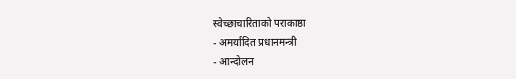स्वेच्छाचारिताको पराकाष्ठा
- अमर्यादित प्रधानमन्त्री
- आन्दोलन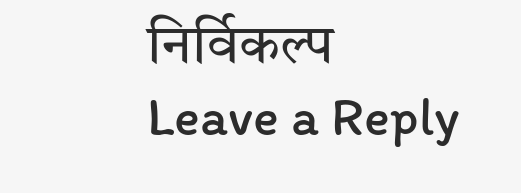निर्विकल्प
Leave a Reply